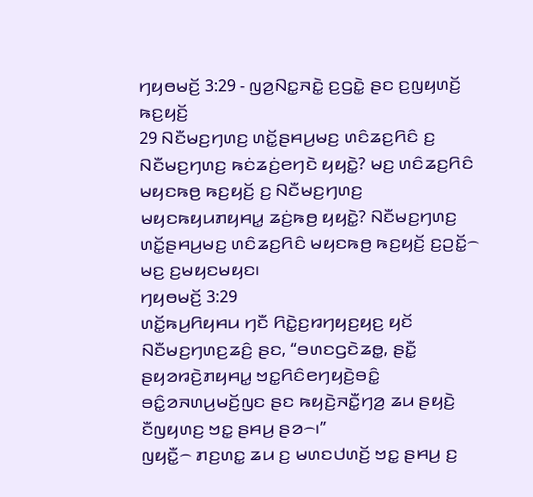ꤚꤟꤥꤗꤢꤩ꤬ 3:29 - ꤜꤤ꤬ꤡꤢ꤭ꤏꤢꤧ꤭ ꤢ꤬ꤞꤢꤧ꤭ ꤔꤢ ꤢ꤬ꤜꤟꤛꤢꤩ꤬ ꤒꤢ꤬ꤟꤢꤩ꤬
29 ꤡꤢꤪꤗꤢ꤬ꤚꤛꤢ꤬ ꤛꤢꤩ꤭ꤔꤌꤣ꤬ꤗꤢ꤬ ꤛꤢꤨꤘꤢ꤬ꤖꤢꤨ ꤢ꤬ ꤡꤢꤪꤗꤢ꤬ꤚꤛꤢ꤬ ꤒꤢꤦꤘꤢꤦ꤬ꤕꤚꤢꤧ ꤟꤟꤢꤧ꤭? ꤗꤢ꤬ ꤛꤢꤨꤘꤢ꤬ꤖꤢꤨ ꤗꤟꤢꤒꤥ꤬ ꤒꤢ꤬ꤟꤢꤩ꤬ ꤢ꤬ ꤡꤢꤪꤗꤢ꤬ꤚꤛꤢ꤬ ꤗꤟꤢꤒꤟꤣꤊꤟꤌꤣ꤭ ꤘꤢꤦ꤬ꤒꤥ꤬ ꤟꤟꤢꤧ꤭? ꤡꤢꤪꤗꤢ꤬ꤚꤛꤢ꤬ ꤛꤢꤩ꤭ꤔꤌꤣ꤬ꤗꤢ꤬ ꤛꤢꤨꤘꤢ꤬ꤖꤢꤨ ꤗꤟꤢꤒꤥ꤬ ꤒꤢ꤬ꤟꤢꤩ꤬ ꤢ꤬ꤑꤢꤩ꤭꤮ ꤗꤢ꤬ ꤢ꤬ꤗꤟꤢꤗꤟꤢ꤯
ꤚꤟꤥꤗꤢꤩ꤬ 3:29
ꤛꤢꤩ꤭ꤒꤣ꤬ꤖꤟꤌꤣ ꤚꤢꤪ ꤖꤢꤧ꤭ꤢ꤬ꤙꤚꤟꤢ꤬ꤟꤢ꤬ ꤟꤢꤩ ꤡꤢꤪꤗꤢ꤬ꤚꤛꤢ꤬ꤘꤢꤨ꤬ ꤔꤢ, “ꤋꤛꤢꤞꤢꤧꤘꤥ꤭, ꤔꤢꤪ꤭ ꤔꤟꤤꤙꤢꤧ꤬ꤊꤟꤌꤣ꤭ ꤠꤢ꤭ꤖꤢꤨꤕꤚꤟꤢꤧ꤬ꤋꤢꤨ꤭ ꤋꤢꤨ꤭ꤤꤏꤛꤣ꤬ꤗꤢꤩ꤬ꤜꤢ ꤔꤢ ꤒꤟꤢꤧ꤬ꤏꤢꤪ꤭ꤚꤤ꤬ ꤘꤣ ꤔꤟꤢꤧ꤬ ꤢꤪꤜꤟꤛꤢ꤬ ꤠꤢ꤭ ꤔꤌꤣ꤬ ꤔꤤ꤮꤯”
ꤜꤟꤢꤪ꤭꤮ ꤊꤢ꤬ꤛꤢ꤭ ꤘꤣ ꤢ꤬ ꤗꤛꤢꤓꤛꤢꤩ꤬ ꤠꤢ꤭ ꤔꤌꤣ꤬ ꤢ꤬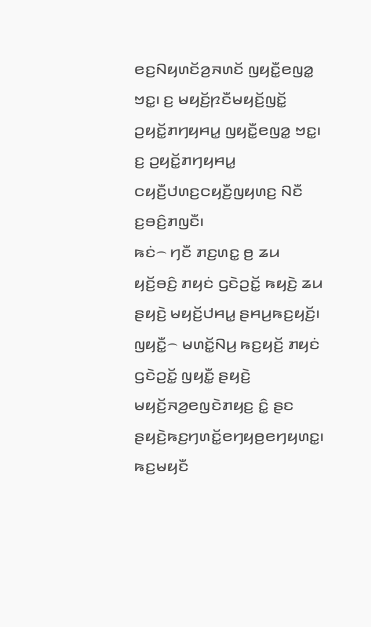ꤕꤢ꤬ꤡꤟꤛꤢꤩꤤ꤬ꤏꤛꤢꤩ ꤜꤟꤢꤪ꤭ꤕꤜꤤ꤭ ꤠꤢ꤭꤯ ꤢ꤬ ꤗꤟꤢꤩ꤬ꤐꤢꤪꤗꤟꤢꤩ꤬ꤜꤢꤩ꤭ ꤑꤟꤢꤩ꤭ꤊꤚꤟꤌꤣ꤭ ꤜꤟꤢꤪ꤭ꤕꤜꤤ꤭ ꤠꤢ꤭꤯ ꤢ꤬ ꤑꤟꤢꤩ꤭ꤊꤚꤟꤌꤣ꤭ ꤍꤟꤢꤪ꤬ꤓꤛꤢ꤬ꤍꤟꤢꤪ꤬ꤜꤟꤛꤢ꤬ ꤡꤢꤪ ꤢ꤬ꤋꤢꤨ꤬ꤊꤜꤢꤪ꤯
ꤒꤢꤦ꤮ ꤚꤢꤪ ꤊꤢ꤬ꤛꤢ꤭ ꤥ꤬ ꤘꤣ ꤟꤢꤩ꤬ꤋꤢꤨ꤬ ꤊꤟꤢꤦ ꤞꤢꤧꤑꤢꤩ꤭ ꤒꤟꤢꤧ꤬ ꤘꤣ ꤔꤟꤢꤧ꤬ ꤗꤟꤢꤩ꤬ꤓꤌꤣ꤭ ꤔꤌꤣ꤬ꤒꤢ꤬ꤟꤢꤩ꤬꤯ ꤜꤟꤢꤪ꤭꤮ ꤗꤛꤢꤩ꤭ꤡꤣ꤬ ꤒꤢ꤬ꤟꤢꤩ꤬ ꤊꤟꤢꤦ ꤞꤢꤧꤑꤢꤩ꤭ ꤜꤟꤢꤪ꤭ ꤔꤟꤢꤧ꤬ ꤗꤟꤢꤩ꤬ꤏꤤ꤬ꤕꤜꤢꤧꤊꤟꤢ꤬ ꤢꤨ꤭ ꤔꤢ ꤔꤟꤢꤧ꤬ꤒꤢ꤬ꤚꤛꤢꤩ꤭ꤕꤚꤟꤥ꤬ꤕꤚꤟꤛꤢ꤭꤯
ꤒꤢ꤬ꤗꤟꤢꤪ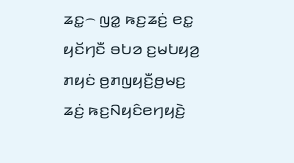ꤘꤢ꤭꤮ ꤜꤤ꤭ ꤒꤢ꤬ꤘꤢꤦ꤬ ꤕꤢ꤭ ꤟꤢꤩꤚꤢꤪ ꤋꤝꤤ ꤢ꤬ꤗꤝꤟꤤ꤬ ꤊꤟꤢꤦ ꤥ꤬ꤊꤜꤟꤢꤪ꤬ꤥ꤬ꤗꤢ꤬ ꤘꤢꤦ꤬ ꤒꤢ꤬ꤡꤟꤢꤨꤕꤚꤟꤢꤧ꤬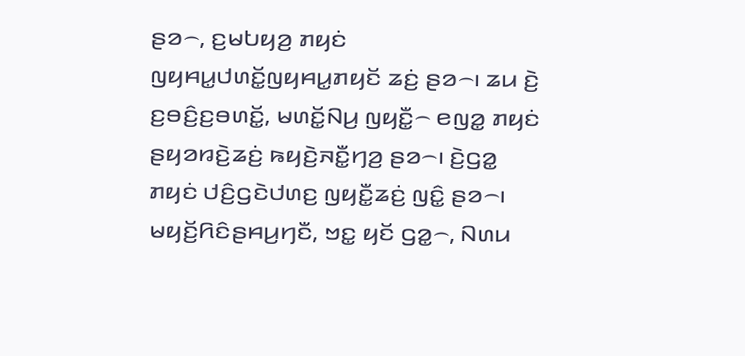ꤔꤤ꤮, ꤢ꤬ꤗꤝꤟꤤ꤬ ꤊꤟꤢꤦ ꤜꤟꤌꤣ꤭ꤓꤛꤢꤩ꤭ꤜꤟꤌꤣ꤭ꤊꤟꤢꤩ ꤘꤢꤦ꤬ ꤔꤤ꤮꤯ ꤘꤣ ꤢꤧ꤬ ꤢ꤬ꤋꤢꤨ꤬ꤢ꤬ꤋꤛꤢꤩ꤭, ꤗꤛꤢꤩ꤭ꤡꤣ꤬ ꤜꤟꤢꤪ꤭꤮ ꤕꤜꤤ꤭ ꤊꤟꤢꤦ ꤔꤟꤤꤙꤢꤧ꤬ꤘꤢꤦ꤬ ꤒꤟꤢꤧ꤬ꤏꤢꤪ꤭ꤚꤤ꤬ ꤔꤤ꤮꤯ ꤢꤧ꤬ꤞꤤ꤭ ꤊꤟꤢꤦ ꤓꤢꤨ꤬ꤞꤢꤧꤓꤛꤢ꤬ ꤜꤟꤢꤪ꤭ꤘꤢꤦ꤬ ꤜꤢꤨ꤭ ꤔꤤ꤮꤯
ꤗꤟꤢꤩ꤬ꤖꤢꤨꤔꤌꤣ꤬ꤚꤢꤪ, ꤠꤢ꤭ ꤟꤢꤩ ꤞꤤ꤭꤮, ꤡꤛꤣ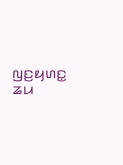ꤜꤢ꤬ꤟꤛꤢ꤭ ꤘꤣ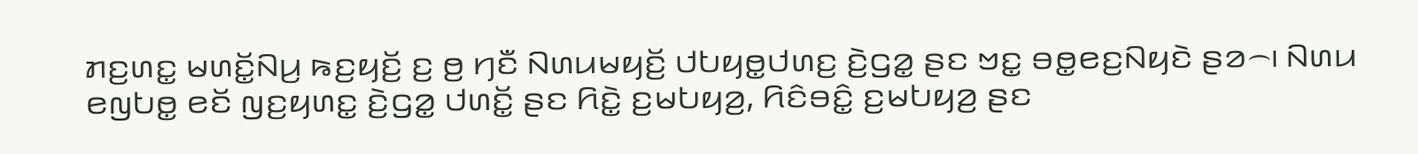ꤊꤢ꤬ꤛꤢ꤭ ꤗꤛꤢꤩ꤭ꤡꤣ꤬ ꤒꤢ꤬ꤟꤢꤩ꤬ ꤢ꤬ ꤥ꤬ ꤚꤢꤪ ꤡꤛꤣꤗꤟꤢꤩ꤬ ꤓꤝꤟꤥ꤭ꤓꤛꤢ꤬ ꤢꤧ꤬ꤞꤤ꤭ ꤔꤢ ꤠꤢ꤭ ꤋꤥ꤭ꤕꤢ꤬ꤡꤟꤢꤧ ꤔꤤ꤮꤯ ꤡꤛꤣ ꤕꤜꤝꤥ꤭ ꤕꤢꤩ ꤜꤢ꤬ꤟꤛꤢ꤭ ꤢꤧ꤬ꤞꤤ꤭ ꤓꤛꤢꤩ꤭ ꤔꤢ ꤖꤢꤧ꤭ ꤢ꤬ꤗꤝꤟꤤ꤬, ꤖꤢꤨꤋꤢꤨ꤭ ꤢ꤬ꤗꤝꤟꤤ꤬ ꤔꤢ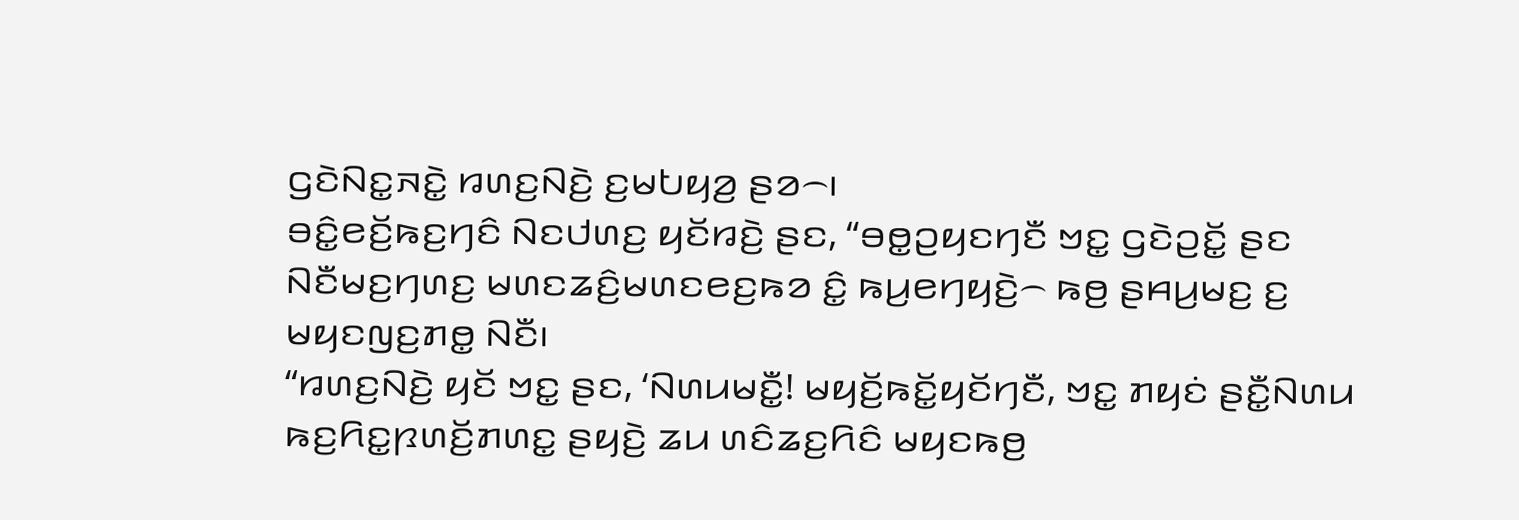ꤞꤢꤧꤡꤢ꤭ꤏꤢꤧ꤭ ꤙꤛꤢ꤬ꤡꤢꤧ꤬ ꤢ꤬ꤗꤝꤟꤤ꤬ ꤔꤤ꤮꤯
ꤋꤢꤨ꤭ꤕꤢꤩ꤬ꤒꤢ꤬ꤚꤢꤨ ꤡꤢꤓꤛꤢ꤬ ꤟꤢꤩꤙꤢꤧ꤬ ꤔꤢ, “ꤋꤥ꤭ꤑꤟꤢꤚꤢꤪ ꤠꤢ꤭ ꤞꤢꤧꤑꤢꤩ꤭ ꤔꤢ ꤡꤢꤪꤗꤢ꤬ꤚꤛꤢ꤬ ꤗꤛꤢꤘꤢꤨ꤬ꤗꤛꤢꤕꤢ꤬ꤒꤤ ꤢꤨ꤭ ꤒꤣ꤬ꤕꤚꤟꤢꤧ꤬꤮ ꤒꤥ꤬ ꤔꤌꤣ꤬ꤗꤢ꤬ ꤢ꤬ ꤗꤟꤢꤜꤢ꤬ꤊꤥ꤭ ꤡꤢꤪ꤯
“ꤙꤛꤢ꤬ꤡꤢꤧ꤬ ꤟꤢꤩ ꤠꤢ꤭ ꤔꤢ, ‘ꤡꤛꤣꤗꤢꤪ꤭! ꤗꤟꤢꤩ꤬ꤒꤢꤩ꤭ꤟꤢꤩꤚꤢꤪ, ꤠꤢ꤭ ꤊꤟꤢꤦ ꤔꤢꤪ꤭ꤡꤛꤣ ꤒꤢ꤬ꤖꤢ꤭ꤐꤛꤢꤩ꤬ꤊꤛꤢ꤭ ꤔꤟꤢꤧ꤬ ꤘꤣ ꤛꤢꤨꤘꤢ꤬ꤖꤢꤨ ꤗꤟꤢꤒꤥ꤬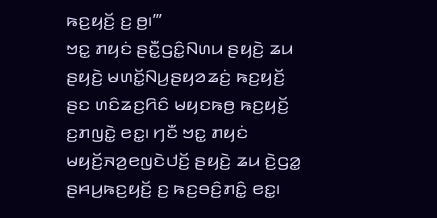ꤒꤢ꤬ꤟꤢꤩ꤬ ꤢ꤬ ꤥ꤬꤯’”
ꤠꤢ꤭ ꤊꤟꤢꤦ ꤔꤢꤪ꤭ꤞꤢꤨ꤭ꤡꤛꤣ ꤔꤟꤢꤧ꤬ ꤘꤣ ꤔꤟꤢꤧ꤬ ꤗꤛꤢꤩ꤭ꤡꤣ꤬ꤔꤟꤤꤘꤢꤦ꤬ ꤒꤢ꤬ꤟꤢꤩ꤬ ꤔꤢ ꤛꤢꤨꤘꤢ꤬ꤖꤢꤨ ꤗꤟꤢꤒꤥ꤬ ꤒꤢ꤬ꤟꤢꤩ꤬ ꤢ꤬ꤊꤜꤢꤧ꤭ ꤕꤢ꤭꤯ ꤚꤢꤪ ꤠꤢ꤭ ꤊꤟꤢꤦ ꤗꤟꤢꤩ꤬ꤏꤤ꤬ꤕꤜꤢꤧꤓꤢꤩ꤬ ꤔꤟꤢꤧ꤬ ꤘꤣ ꤢꤧ꤬ꤞꤤ꤭ ꤔꤌꤣ꤬ꤒꤢ꤬ꤟꤢꤩ꤬ ꤢ꤬ ꤒꤢ꤬ꤋꤢꤨ꤬ꤊꤢꤨ꤭ ꤕꤢ꤭꤯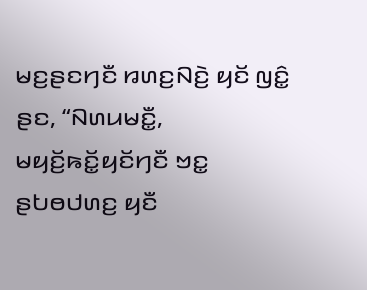ꤗꤢ꤬ꤔꤢꤚꤢꤪ ꤙꤛꤢ꤬ꤡꤢꤧ꤬ ꤟꤢꤩ ꤜꤢꤨ꤭ ꤔꤢ, “ꤡꤛꤣꤗꤢꤪ꤭, ꤗꤟꤢꤩ꤬ꤒꤢꤩ꤭ꤟꤢꤩꤚꤢꤪ ꤠꤢ꤭ ꤔꤝꤥꤓꤛꤢ꤬ ꤟꤢꤪ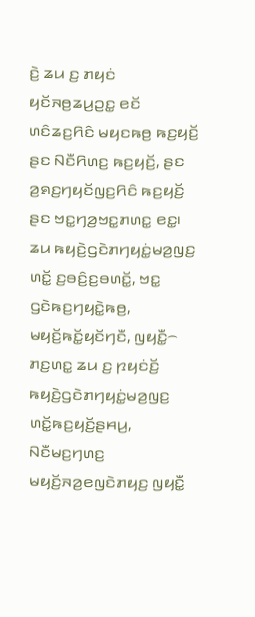ꤢꤧ꤬ ꤘꤣ ꤢ꤬ ꤊꤟꤢꤦ ꤟꤢꤩꤏꤥ꤬ꤘꤣ꤬ꤑꤢ꤭ ꤕꤢꤩ ꤛꤢꤨꤘꤢ꤬ꤖꤢꤨ ꤗꤟꤢꤒꤥ꤬ ꤒꤢ꤬ꤟꤢꤩ꤬ ꤔꤢ ꤡꤢꤪꤖꤛꤢ꤬ ꤒꤢ꤬ꤟꤢꤩ꤬, ꤔꤢ ꤤ꤬ꤎꤢ꤬ꤚꤟꤢꤩꤜꤢ꤬ꤖꤢꤨ ꤒꤢ꤬ꤟꤢꤩ꤬ ꤔꤢ ꤠꤢ꤭ꤚꤤ꤬ꤠꤢ꤭ꤊꤛꤢ꤭ ꤕꤢ꤭꤯
ꤘꤣ ꤒꤟꤢꤧ꤬ꤞꤢꤧꤊꤚꤟꤢꤦ꤭ꤗꤤ꤬ꤜꤢ꤬ ꤛꤢꤩ꤭ ꤢ꤬ꤋꤢꤨ꤬ꤢ꤬ꤋꤛꤢꤩ꤭, ꤠꤢ꤭ ꤞꤢꤧꤒꤢ꤬ꤚꤟꤢꤧ꤭ꤒꤥ꤬, ꤗꤟꤢꤩ꤬ꤒꤢꤩ꤭ꤟꤢꤩꤚꤢꤪ, ꤜꤟꤢꤪ꤭꤮ ꤊꤢ꤬ꤛꤢ꤭ ꤘꤣ ꤢ꤬ ꤐꤟꤢꤦꤢꤩ꤬ ꤒꤟꤢꤧ꤬ꤞꤢꤧꤊꤚꤟꤢꤦ꤭ꤗꤤ꤬ꤜꤢ꤬ ꤛꤢꤩ꤭ꤒꤢ꤬ꤟꤢꤩ꤬ꤔꤌꤣ꤬, ꤡꤢꤪꤗꤢ꤬ꤚꤛꤢ꤬ ꤗꤟꤢꤩ꤬ꤏꤤ꤬ꤕꤜꤢꤧꤊꤟꤢ꤬ ꤜꤟꤢꤪ꤭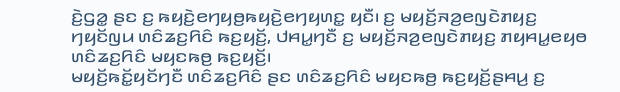ꤢꤧ꤬ꤞꤤ꤭ ꤔꤢ ꤢ꤬ ꤒꤟꤢꤧ꤬ꤕꤚꤟꤥ꤬ꤒꤟꤢꤧ꤬ꤕꤚꤟꤛꤢ꤭ ꤟꤢꤪ꤯ ꤢ꤬ ꤗꤟꤢꤩ꤬ꤏꤤ꤬ꤕꤜꤢꤧꤊꤟꤢ꤬ ꤚꤟꤢꤩꤜꤣ ꤛꤢꤨꤘꤢ꤬ꤖꤢꤨ ꤒꤢ꤬ꤟꤢꤩ꤬, ꤓꤌꤣ꤭ꤚꤢꤪ ꤢ꤬ ꤗꤟꤢꤩ꤬ꤏꤤ꤬ꤕꤜꤢꤧꤊꤟꤢ꤬ ꤊꤟꤌꤣ꤭ꤕꤟꤥ ꤛꤢꤨꤘꤢ꤬ꤖꤢꤨ ꤗꤟꤢꤒꤥ꤬ ꤒꤢ꤬ꤟꤢꤩ꤬꤯
ꤗꤟꤢꤩ꤬ꤒꤢꤩ꤭ꤟꤢꤩꤚꤢꤪ ꤛꤢꤨꤘꤢ꤬ꤖꤢꤨ ꤔꤢ ꤛꤢꤨꤘꤢ꤬ꤖꤢꤨ ꤗꤟꤢꤒꤥ꤬ ꤒꤢ꤬ꤟꤢꤩ꤬ꤔꤌꤣ꤬ ꤢ꤬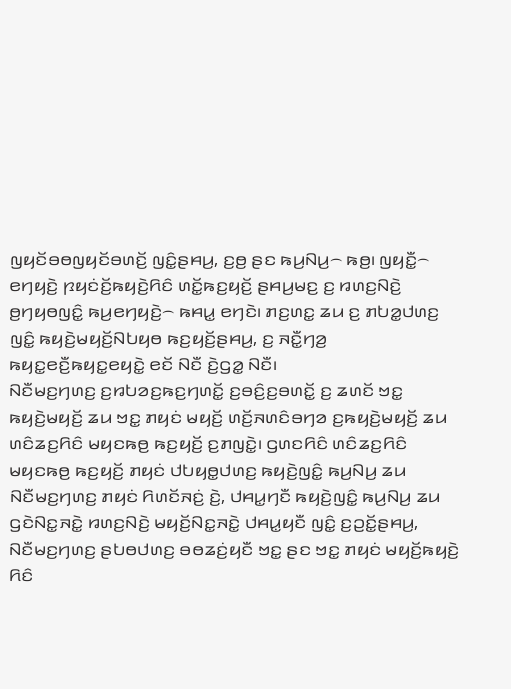ꤜꤟꤢꤩꤋꤥꤜꤟꤢꤩꤋꤛꤢꤩ꤬ ꤜꤢꤨ꤭ꤔꤌꤣ꤬, ꤢ꤬ꤥ꤬ ꤔꤢ ꤒꤣ꤬ꤡꤣ꤬꤮ ꤒꤥ꤬꤯ ꤜꤟꤢꤪ꤭꤮ ꤕꤚꤟꤢꤧ꤬ ꤐꤟꤢꤦꤢꤩ꤬ꤒꤟꤢꤧ꤬ꤖꤢꤨ ꤛꤢꤩ꤭ꤒꤢ꤬ꤟꤢꤩ꤬ ꤔꤌꤣ꤬ꤗꤢ꤬ ꤢ꤬ ꤙꤛꤢ꤬ꤡꤢꤧ꤬ ꤥ꤬ꤚꤟꤥꤜꤢꤨ꤭ ꤒꤣ꤬ꤕꤚꤟꤢꤧ꤬꤮ ꤒꤌꤣ꤭ ꤕꤚꤢꤧ꤯ ꤊꤢ꤬ꤛꤢ꤭ ꤘꤣ ꤢ꤬ ꤊꤝꤤ꤭ꤓꤛꤢ꤬ ꤜꤢꤨ꤭ ꤒꤟꤢꤧ꤬ꤗꤟꤢꤩ꤬ꤡꤝꤟꤥ ꤒꤢ꤬ꤟꤢꤩ꤬ꤔꤌꤣ꤬, ꤢ꤬ ꤏꤢꤪ꤭ꤚꤤ꤬ ꤒꤟꤢ꤭ꤕꤢꤪ꤬ꤒꤟꤢ꤭ꤕꤟꤢꤧ꤭ ꤕꤢꤩ ꤡꤢꤪ ꤢꤧ꤬ꤞꤤ꤭ ꤡꤢꤪ꤯
ꤡꤢꤪꤗꤢ꤬ꤚꤛꤢ꤬ ꤢ꤬ꤙꤝꤤꤢ꤬ꤒꤢ꤬ꤚꤛꤢꤩ꤭ ꤢ꤬ꤋꤢꤨ꤬ꤢ꤬ꤋꤛꤢꤩ꤭ ꤢ꤬ ꤘꤛꤢꤩ ꤠꤢ꤭ ꤒꤟꤢꤧ꤬ꤗꤟꤢꤩ꤬ ꤘꤣ ꤠꤢ꤭ ꤊꤟꤢꤦ ꤗꤟꤢꤩ꤬ ꤛꤢꤩ꤬ꤏꤛꤢꤨꤋꤚꤤ ꤢ꤬ꤒꤟꤢꤧ꤬ꤗꤟꤢꤩ꤬ ꤘꤣ ꤛꤢꤨꤘꤢ꤬ꤖꤢꤨ ꤗꤟꤢꤒꤥ꤬ ꤒꤢ꤬ꤟꤢꤩ꤬ ꤢ꤬ꤊꤜꤢꤧ꤭꤯ ꤞꤛꤢꤖꤢꤨ ꤛꤢꤨꤘꤢ꤬ꤖꤢꤨ ꤗꤟꤢꤒꤥ꤬ ꤒꤢ꤬ꤟꤢꤩ꤬ ꤊꤟꤢꤦ ꤓꤝꤟꤥ꤭ꤓꤛꤢ꤬ ꤒꤟꤢꤧ꤬ꤜꤢꤨ꤭ ꤒꤣ꤬ꤡꤣ꤬ ꤘꤣ ꤡꤢꤪꤗꤢ꤬ꤚꤛꤢ꤬ ꤊꤟꤢꤦ ꤖꤛꤢꤩꤏꤢꤦ꤬ ꤢꤧ꤬, ꤓꤌꤣ꤭ꤚꤢꤪ ꤒꤟꤢꤧ꤬ꤜꤢꤨ꤭ ꤒꤣ꤬ꤡꤣ꤬ ꤘꤣ ꤞꤢꤧꤡꤢ꤭ꤏꤢꤧ꤭ ꤙꤛꤢ꤬ꤡꤢꤧ꤬ ꤗꤟꤢꤩ꤬ꤡꤢ꤭ꤏꤢꤧ꤭ ꤓꤌꤣ꤭ꤟꤢꤪ ꤜꤢꤨ꤭ ꤢ꤬ꤑꤢꤩ꤭ꤔꤌꤣ꤬, ꤡꤢꤪꤗꤢ꤬ꤚꤛꤢ꤬ ꤔꤝꤥꤓꤛꤢ꤬ ꤋꤥꤘꤢꤦ꤬ꤟꤢꤪ ꤠꤢ꤭ ꤔꤢ ꤠꤢ꤭ ꤊꤟꤢꤦ ꤗꤟꤢꤩ꤬ꤒꤟꤢꤧ꤬ ꤖꤢꤨ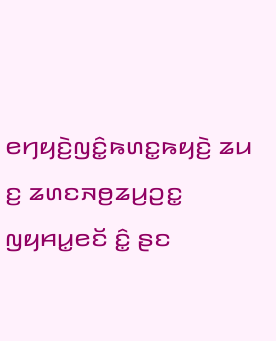ꤕꤚꤟꤢꤧ꤬ꤜꤢꤨ꤭ꤒꤛꤢ꤭ꤒꤟꤢꤧ꤬ ꤘꤣ ꤢ꤬ ꤘꤛꤢꤏꤥ꤬ꤘꤣ꤬ꤑꤢ꤭ ꤜꤟꤌꤣ꤭ꤕꤢꤩ ꤢꤨ꤭ ꤔꤢ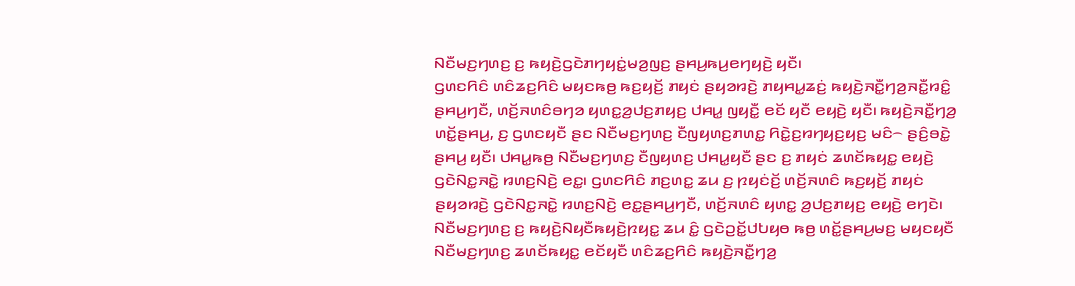ꤡꤢꤪꤗꤢ꤬ꤚꤛꤢ꤬ ꤢ꤬ ꤒꤟꤢꤧ꤬ꤞꤢꤧꤊꤚꤟꤢꤦ꤭ꤗꤤ꤬ꤜꤢ꤬ ꤔꤌꤣ꤬ꤒꤣ꤬ꤕꤚꤟꤢꤧ꤬ ꤟꤢꤪ꤯
ꤞꤛꤢꤖꤢꤨ ꤛꤢꤨꤘꤢ꤬ꤖꤢꤨ ꤗꤟꤢꤒꤥ꤬ ꤒꤢ꤬ꤟꤢꤩ꤬ ꤊꤟꤢꤦ ꤔꤟꤤꤙꤢꤧ꤬ ꤊꤟꤌꤣ꤭ꤘꤢꤦ꤬ ꤒꤟꤢꤧ꤬ꤏꤢꤪ꤭ꤚꤤ꤬ꤏꤢꤪ꤭ꤙꤢꤨ꤭ ꤔꤌꤣ꤬ꤚꤢꤪ, ꤛꤢꤩ꤬ꤏꤛꤢꤨꤋꤚꤤ ꤟꤛꤢ꤭ꤤ꤬ꤓꤢ꤬ꤊꤟꤢ꤬ ꤓꤌꤣ꤭ ꤜꤟꤢꤪ꤭ ꤕꤢꤩ ꤟꤢꤪ ꤕꤟꤢꤧ꤬ ꤟꤢꤪ꤯ ꤒꤟꤢꤧ꤬ꤏꤢꤪ꤭ꤚꤤ꤬ ꤛꤢꤩ꤭ꤔꤌꤣ꤬, ꤢ꤬ ꤞꤛꤢꤟꤢꤪ ꤔꤢ ꤡꤢꤪꤗꤢ꤬ꤚꤛꤢ꤬ ꤢꤪꤜꤟꤛꤢ꤬ꤊꤛꤢ꤭ ꤖꤢꤧ꤭ꤢ꤬ꤙꤚꤟꤢ꤬ꤟꤢ꤬ ꤗꤢꤨ꤮ ꤔꤢꤨ꤬ꤋꤢꤧ꤭ ꤔꤌꤣ꤬ ꤟꤢꤪ꤯ ꤓꤌꤣ꤭ꤒꤥ꤬ ꤡꤢꤪꤗꤢ꤬ꤚꤛꤢ꤬ ꤢꤪꤜꤟꤛꤢ꤬ ꤓꤌꤣ꤭ꤟꤢꤪ ꤔꤢ ꤢ꤬ ꤊꤟꤢꤦ ꤘꤛꤢꤩꤒꤟꤢ꤭ ꤕꤟꤢꤧ꤬ ꤞꤢꤧꤡꤢ꤭ꤏꤢꤧ꤭ ꤙꤛꤢ꤬ꤡꤢꤧ꤬ ꤕꤢ꤭꤯ ꤞꤛꤢꤖꤢꤨ ꤊꤢ꤬ꤛꤢ꤭ ꤘꤣ ꤢ꤬ ꤐꤟꤢꤦꤢꤩ꤬ ꤛꤢꤩ꤬ꤏꤛꤢꤨ ꤒꤢ꤬ꤟꤢꤩ꤬ ꤊꤟꤢꤦ ꤔꤟꤤꤙꤢꤧ꤬ ꤞꤢꤧꤡꤢ꤭ꤏꤢꤧ꤭ ꤙꤛꤢ꤬ꤡꤢꤧ꤬ ꤕꤢ꤭ꤔꤌꤣ꤬ꤚꤢꤪ, ꤛꤢꤩ꤬ꤏꤛꤢꤨ ꤟꤛꤢ꤭ ꤤ꤬ꤓꤢ꤬ꤊꤟꤢ꤬ ꤕꤟꤢꤧ꤬ ꤕꤚꤢꤧ꤯
ꤡꤢꤪꤗꤢ꤬ꤚꤛꤢ꤬ ꤢ꤬ ꤒꤟꤢꤧ꤬ꤡꤟꤢꤪꤒꤟꤢꤧ꤬ꤐꤟꤢ꤭ ꤘꤣ ꤢꤨ꤭ ꤞꤢꤧꤑꤢꤩ꤭ꤓꤝꤟꤥ ꤒꤥ꤬ ꤛꤢꤩ꤭ꤔꤌꤣ꤬ꤗꤢ꤬ ꤗꤟꤢꤟꤢꤪ ꤡꤢꤪꤗꤢ꤬ꤚꤛꤢ꤬ ꤘꤛꤢꤩꤒꤟꤢ꤭ ꤕꤢꤩꤟꤢꤪ ꤛꤢꤨꤘꤢ꤬ꤖꤢꤨ ꤒꤟꤢꤧ꤬ꤏꤢꤪ꤭ꤚꤤ꤬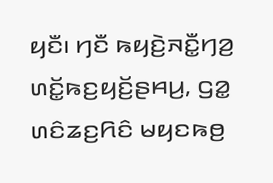ꤟꤢꤪ꤯ ꤚꤢꤪ ꤒꤟꤢꤧ꤬ꤏꤢꤪ꤭ꤚꤤ꤬ ꤛꤢꤩ꤭ꤒꤢ꤬ꤟꤢꤩ꤬ꤔꤌꤣ꤬, ꤞꤤ꤭ ꤛꤢꤨꤘꤢ꤬ꤖꤢꤨ ꤗꤟꤢꤒꤥ꤬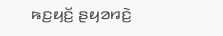ꤒꤢ꤬ꤟꤢꤩ꤬ ꤔꤟꤤꤙꤢꤧ꤬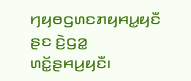ꤚꤟꤥꤞꤛꤢꤊꤟꤌꤣ꤭ꤟꤢꤪ ꤔꤢ ꤢꤧ꤬ꤞꤤ꤭ ꤛꤢꤩ꤭ꤔꤌꤣ꤬ꤟꤢꤪ꤯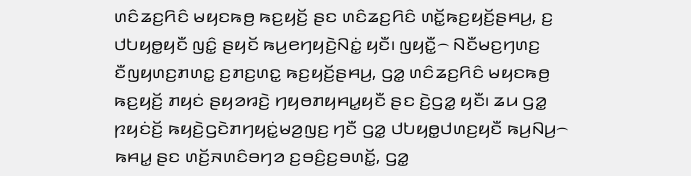ꤛꤢꤨꤘꤢ꤬ꤖꤢꤨ ꤗꤟꤢꤒꤥ꤬ ꤒꤢ꤬ꤟꤢꤩ꤬ ꤔꤢ ꤛꤢꤨꤘꤢ꤬ꤖꤢꤨ ꤛꤢꤩ꤭ꤒꤢ꤬ꤟꤢꤩ꤬ꤔꤌꤣ꤬, ꤢ꤬ ꤓꤝꤟꤥ꤭ꤟꤢꤪ ꤜꤢꤨ꤭ ꤔꤟꤢꤩ ꤒꤣ꤬ꤕꤚꤟꤢꤧ꤬ꤡꤢꤦ꤭ ꤟꤢꤪ꤯ ꤜꤟꤢꤪ꤭꤮ ꤡꤢꤪꤗꤢ꤬ꤚꤛꤢ꤬ ꤢꤪꤜꤟꤛꤢ꤬ꤊꤛꤢ꤭ ꤢ꤬ꤊꤢ꤬ꤛꤢ꤭ ꤒꤢ꤬ꤟꤢꤩ꤬ꤔꤌꤣ꤬, ꤞꤤ꤭ ꤛꤢꤨꤘꤢ꤬ꤖꤢꤨ ꤗꤟꤢꤒꤥ꤬ ꤒꤢ꤬ꤟꤢꤩ꤬ ꤊꤟꤢꤦ ꤔꤟꤤꤙꤢꤧ꤬ ꤚꤟꤥꤊꤟꤌꤣ꤭ꤟꤢꤪ ꤔꤢ ꤢꤧ꤬ꤞꤤ꤭ ꤟꤢꤪ꤯ ꤘꤣ ꤞꤤ꤭ ꤐꤟꤢꤦꤢꤩ꤬ ꤒꤟꤢꤧ꤬ꤞꤢꤧꤊꤚꤟꤢꤦ꤭ꤗꤤ꤬ꤜꤢ꤬ ꤚꤢꤪ ꤞꤤ꤭ ꤓꤝꤟꤥ꤭ꤓꤛꤢ꤬ꤟꤢꤪ ꤒꤣ꤬ꤡꤣ꤬꤮ ꤒꤌꤣ꤭ ꤔꤢ ꤛꤢꤩ꤬ꤏꤛꤢꤨꤋꤚꤤ ꤢ꤬ꤋꤢꤨ꤬ꤢ꤬ꤋꤛꤢꤩ꤭, ꤞꤤ꤭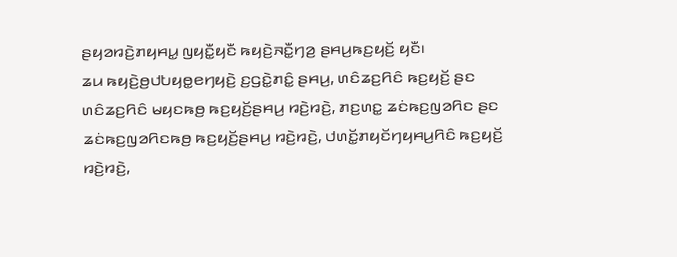ꤔꤟꤤꤙꤢꤧ꤬ꤊꤟꤌꤣ꤭ ꤜꤟꤢꤪ꤭ꤟꤢꤪ ꤒꤟꤢꤧ꤬ꤏꤢꤪ꤭ꤚꤤ꤬ ꤔꤌꤣ꤬ꤒꤢ꤬ꤟꤢꤩ꤬ ꤟꤢꤪ꤯
ꤘꤣ ꤒꤟꤢꤧ꤬ꤥ꤬ꤓꤝꤟꤥ꤭ꤕꤚꤟꤢꤧ꤬ ꤢ꤬ꤞꤢꤧ꤭ꤊꤢꤨ꤭ ꤔꤌꤣ꤬, ꤛꤢꤨꤘꤢ꤬ꤖꤢꤨ ꤒꤢ꤬ꤟꤢꤩ꤬ ꤔꤢ ꤛꤢꤨꤘꤢ꤬ꤖꤢꤨ ꤗꤟꤢꤒꤥ꤬ ꤒꤢ꤬ꤟꤢꤩ꤬ꤔꤌꤣ꤬ ꤙꤢꤧ꤬ꤙꤢꤧ꤬, ꤊꤢ꤬ꤛꤢ꤭ ꤘꤢꤦꤒꤢ꤬ꤜꤤꤖꤢ ꤔꤢ ꤘꤢꤦꤒꤢ꤬ꤜꤤꤖꤢꤒꤥ꤬ ꤒꤢ꤬ꤟꤢꤩ꤬ꤔꤌꤣ꤬ ꤙꤢꤧ꤬ꤙꤢꤧ꤬, ꤓꤛꤢꤩ꤭ꤊꤟꤢꤩꤚꤟꤌꤣ꤬ꤖꤢꤨ ꤒꤢ꤬ꤟꤢꤩ꤬ ꤙꤢꤧ꤬ꤙꤢꤧ꤬,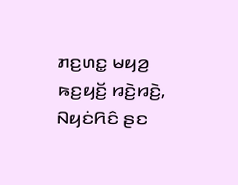ꤊꤢ꤬ꤛꤢ꤭ ꤗꤟꤤ꤬ ꤒꤢ꤬ꤟꤢꤩ꤬ ꤙꤢꤧ꤬ꤙꤢꤧ꤬, ꤡꤟꤢꤦꤖꤢꤨ ꤔꤢ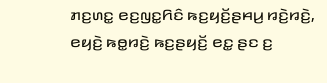ꤊꤢ꤬ꤛꤢ꤭ ꤕꤢ꤬ꤜꤢ꤭ꤖꤢꤨ ꤒꤢ꤬ꤟꤢꤩ꤬ꤔꤌꤣ꤬ ꤙꤢꤧ꤬ꤙꤢꤧ꤬, ꤕꤟꤢꤧ꤬ ꤒꤥ꤭ꤙꤢꤧ꤬ ꤒꤢ꤬ꤔꤟꤢꤩ꤬ ꤕꤢ꤭ ꤔꤢ ꤢ꤬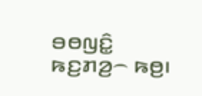ꤋꤥꤜꤢꤨ꤭ ꤒꤢ꤬ꤊꤤ꤬꤮ ꤒꤥ꤬꤯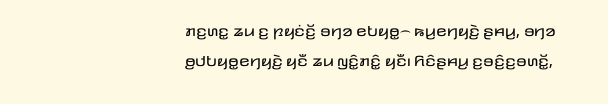ꤊꤢ꤬ꤛꤢ꤭ ꤘꤣ ꤢ꤬ ꤐꤟꤢꤦꤢꤩ꤬ ꤋꤚꤤ ꤕꤝꤟꤥ꤭꤮ ꤒꤣ꤬ꤕꤚꤟꤢꤧ꤬ ꤔꤌꤣ꤬, ꤋꤚꤤ ꤥ꤬ꤓꤝꤟꤥ꤭ꤕꤚꤟꤢꤧ꤬ ꤟꤢꤪ ꤘꤣ ꤜꤢꤨ꤭ꤊꤢꤨ꤭ ꤟꤢꤪ꤯ ꤖꤢꤨꤔꤌꤣ꤬ ꤢ꤬ꤋꤢꤨ꤬ꤢ꤬ꤋꤛꤢꤩ꤭,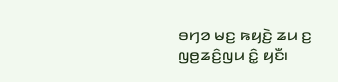ꤋꤚꤤ ꤗꤢ꤬ ꤒꤟꤢꤧ꤬ ꤘꤣ ꤢ꤬ ꤜꤥ꤬ꤘꤢꤨ꤬ꤜꤣ ꤢꤨ꤭ ꤟꤢꤪ꤯